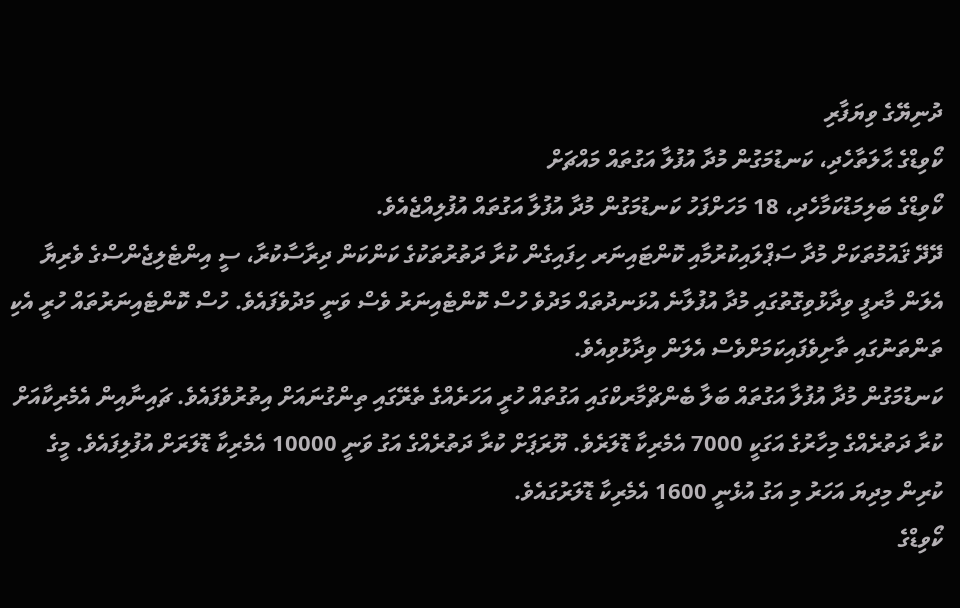ދުނިޔޭގެ ވިޔަފާރި
ކޯވިޑްގެ ޙާލަތާހެދި، ކަނޑުމަގުން މުދާ އުފުލާ އަގުތައް މައްޗަށް
ކޯވިޑްގެ ބަލިމަޑުކަމާހެދި، 18 މަހަށްފަހު ކަނޑުމަގުން މުދާ އުފުލާ އަގުތައް އުފުލިއްޖެއެވެ.
ދޭދޭ ޤައުމުތަކަށް މުދާ ސަޕްލައިކުރުމާއި ކޮންޓައިނަރ ހިފައިގެން ކުރާ ދަތުރުތަކުގެ ކަންކަން ދިރާސާކުރާ، ސީ އިންޓެލިޖެންސްގެ ވެރިޔާ އެލަން މާރފީ ވިދާޅުވިގޮތުގައި މުދާ އުފުލާނެ އުޅަނދުތައް މަދުވެ ހުސް ކޮންޓެއިނަރު ވެސް ވަނީ މަދުވެފައެވެ. ހުސް ކޮންޓެއިނަރުތައް ހުރީ އެކި ތަންތަނުގައި ތާށިވެފައިކަމަށްވެސް އެލަން ވިދާޅުވިއެވެ.
ކަނޑުމަގުން މުދާ އުފުލާ އަގުތައް ބަލާ ބެންޗްމާރކްގައި އަގުތައް ހުރީ އަހަރެއްގެ ތެރޭގައި ތިންގުނައަށް އިތުރުވެފައެވެ. ޗައިނާއިން އެމެރިކާއަށް ކުރާ ދަތުރެއްގެ މިހާރުގެ އަގަކީ 7000 އެމެރިކާ ޑޮލަރެވެ. ޔޫރަޕަށް ކުރާ ދަތުރެއްގެ އަގު ވަނީ 10000 އެމެރިކާ ޑޮލަރަށް އުފުލިފައެވެ. މީގެ ކުރިން މިދިޔަ އަހަރު މި އަގު އުޅެނީ 1600 އެމެރިކާ ޑޮލަރުގައެވެ.
ކޯވިޑްގެ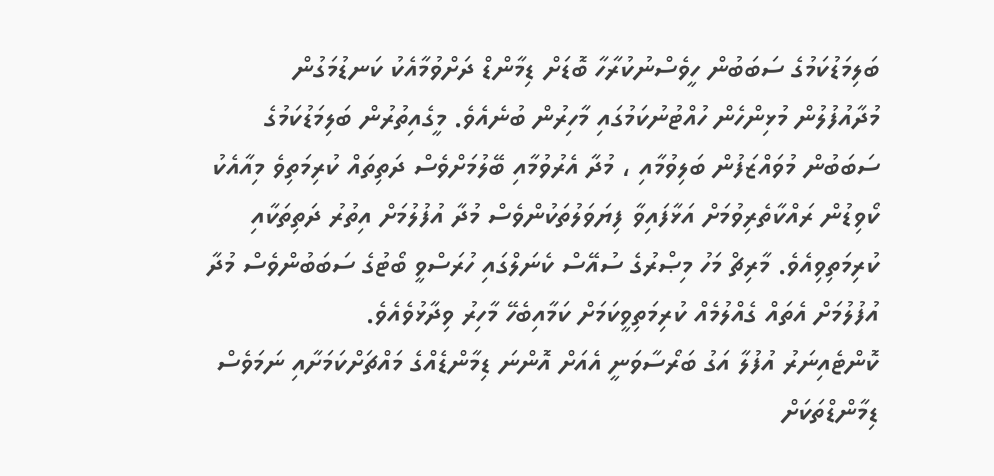ބަލިމަޑުކަމުގެ ސަބަބުން ހީވެސްނުކުރާހާ ބޮޑަށް ޑިމާންޑް ދަށްވުމާއެކު ކަނޑުމަގުން މުދާއުފުލުން މުޅިންހެން ހުއްޓުނުކަމުގައި މާހިރުން ބުނެއެވެ. މީގެއިތުރުން ބަލިމަޑުކަމުގެ ސަބަބުން މުވައްޒަފުން ބަލިވުމާއި ، މުދާ އެރުވުމާއި ބޭލުމަށްވެސް ދަތިތައް ކުރިމަތިވެ މިއާއެކު ކޯވިޑުން ރައްކާތެރިވުމަށް އަޅާފައިވާ ފިޔަވަލުތަކުންވެސް މުދާ އުފުލުމަށް އިތުރު ދަތިތަކާއި ކުރިމަތިވިއެވެ. މާރިޗް މަހު މިޞްރުގެ ސުއޭސް ކެނަލްގައި ހުރަސްވީ ބޯޓުގެ ސަބަބުންވެސް މުދާ އުފުލުމަށް އެތައް ގެއްލުމެއް ކުރިމަތިވީކަމަށް ކަމާއިބެހޭ މާހިރު ވިދާޅުވެއެވެ.
ކޮންޓެއިނަރު އުފުލާ އަގު ބަރޯސާވަނީ އެއަށް އޮންނަ ޑިމާންޑެއްގެ މައްޗަށްކަމަށާއި ނަމަވެސް ޑިމާންޑްތަކަށް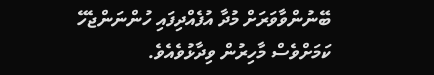ބޭނުންވާވަރަށް މުދާ އުފެއްދިފައި ހުންނަންޖެހޭ ކަމަށްވެސް މާހިރުން ވިދާޅުވެއެވެ.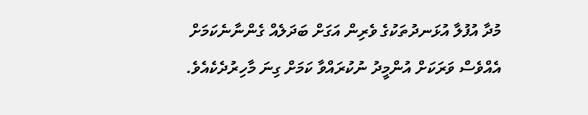މުދާ އުފުލާ އުޅަނދުތަކުގެ ވެރިން އަގަށް ބަދަލެއް ގެންނާނެކަމަށް އެއްވެސް ވަރަކަށް އުންމީދު ނުކުރައްވާ ކަމަށް ގިނަ މާހިރުދެކެއެވެ.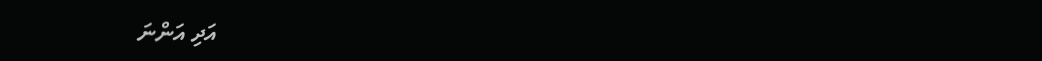އަދި އަންނަ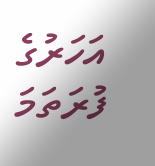އަހަރުގެ ފުރަތަމަ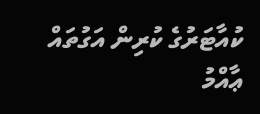ކުއާޓަރުގެ ކުރިން އަގުތައް ޢާއްމު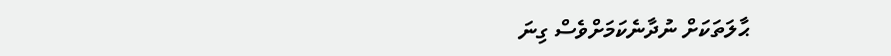ޙާލަތަކަށް ނުދާނެކަމަށްވެސް ގިނަ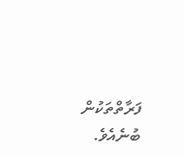ފަރާތްތަކުން ބުނެއެވެ.